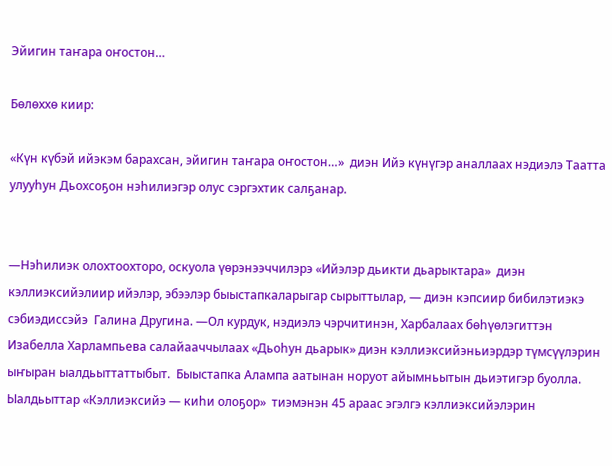Эйигин таҥара оҥостон…

Бөлөххө киир:

«Күн күбэй ийэкэм барахсан, эйигин таҥара оҥостон…»  диэн Ийэ күнүгэр аналлаах нэдиэлэ Таатта улууһун Дьохсоҕон нэһилиэгэр олус сэргэхтик салҕанар.


—Нэһилиэк олохтоохторо, оскуола үөрэнээччилэрэ «Ийэлэр дьикти дьарыктара»  диэн кэллиэксийэлиир ийэлэр, эбээлэр быыстапкаларыгар сырыттылар, — диэн кэпсиир бибилэтиэкэ сэбиэдиссэйэ  Галина Другина. —Ол курдук, нэдиэлэ чэрчитинэн, Харбалаах бөһүөлэгиттэн Изабелла Харлампьева салайааччылаах «Дьоһун дьарык» диэн кэллиэксийэньиэрдэр түмсүүлэрин ыҥыран ыалдьыттаттыбыт.  Быыстапка Алампа аатынан норуот айымньытын дьиэтигэр буолла.  Ыалдьыттар «Кэллиэксийэ — киһи олоҕор»  тиэмэнэн 45 араас эгэлгэ кэллиэксийэлэрин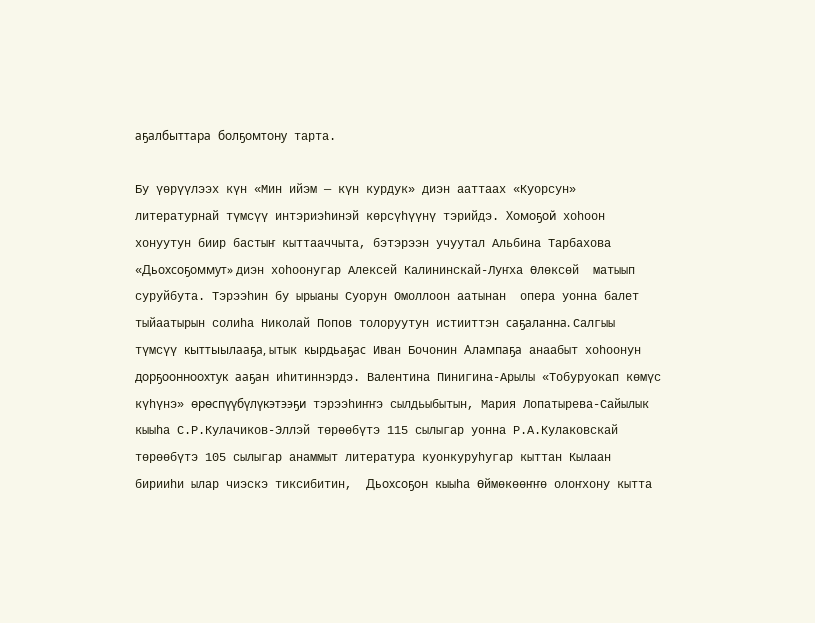аҕалбыттара болҕомтону тарта.

Бу үөрүүлээх күн «Мин ийэм — күн курдук» диэн ааттаах «Куорсун» литературнай түмсүү интэриэһинэй көрсүһүүнү тэрийдэ. Хомоҕой хоһоон хонуутун биир бастыҥ кыттааччыта, бэтэрээн учуутал Альбина Тарбахова «Дьохсоҕоммут» диэн хоһоонугар Алексей Калининскай-Луҥха Өлөксөй  матыып суруйбута. Тэрээһин бу ырыаны Суорун Омоллоон аатынан  опера уонна балет тыйаатырын солиһа Николай Попов толоруутун истииттэн саҕаланна. Салгыы түмсүү кыттыылааҕа, ытык кырдьаҕас Иван Бочонин Алампаҕа анаабыт хоһоонун дорҕоонноохтук ааҕан иһитиннэрдэ. Валентина Пинигина-Арылы «Тобуруокап көмүс күһүнэ» өрөспүүбүлүкэтээҕи тэрээһиҥҥэ сылдьыбытын, Мария Лопатырева-Сайылык кыыһа С.Р.Кулачиков-Эллэй төрөөбүтэ 115 сылыгар уонна Р.А.Кулаковскай төрөөбүтэ 105 сылыгар анаммыт литература куонкуруһугар кыттан Кылаан бирииһи ылар чиэскэ тиксибитин,  Дьохсоҕон кыыһа Өймөкөөҥҥө олоҥхону кытта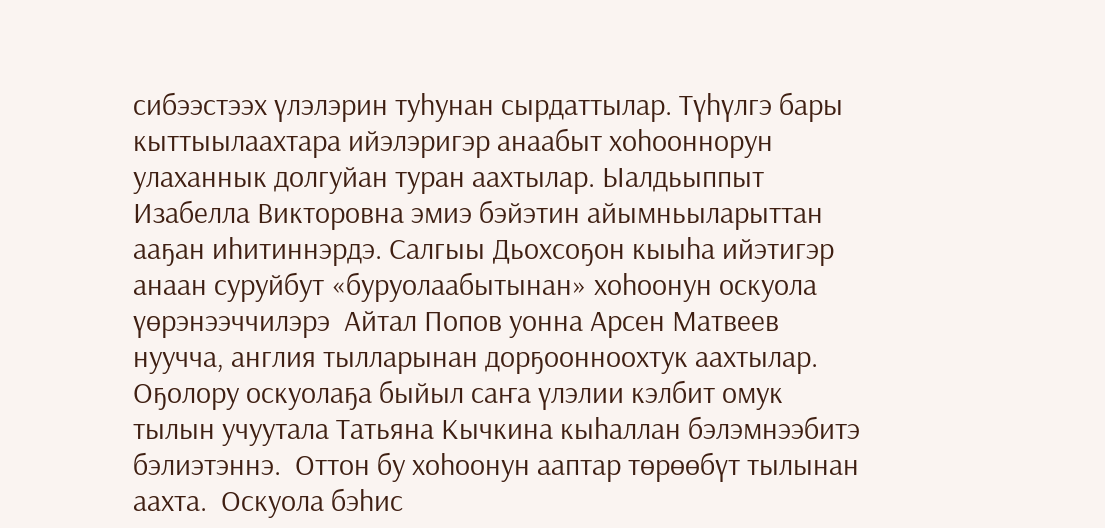сибээстээх үлэлэрин туһунан сырдаттылар. Түһүлгэ бары кыттыылаахтара ийэлэригэр анаабыт хоһооннорун улаханнык долгуйан туран аахтылар. Ыалдьыппыт Изабелла Викторовна эмиэ бэйэтин айымньыларыттан ааҕан иһитиннэрдэ. Салгыы Дьохсоҕон кыыһа ийэтигэр анаан суруйбут «буруолаабытынан» хоһоонун оскуола үөрэнээччилэрэ  Айтал Попов уонна Арсен Матвеев нуучча, англия тылларынан дорҕоонноохтук аахтылар.  Оҕолору оскуолаҕа быйыл саҥа үлэлии кэлбит омук тылын учуутала Татьяна Кычкина кыһаллан бэлэмнээбитэ бэлиэтэннэ.  Оттон бу хоһоонун ааптар төрөөбүт тылынан аахта.  Оскуола бэһис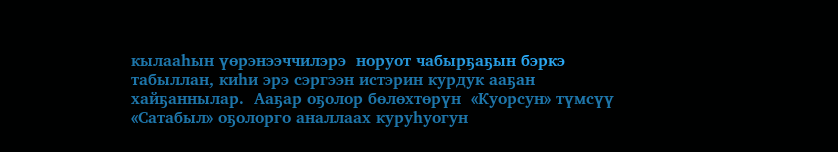кылааһын үөрэнээччилэрэ  норуот чабырҕаҕын бэркэ табыллан, киһи эрэ сэргээн истэрин курдук ааҕан хайҕаннылар.  Ааҕар оҕолор бөлөхтөрүн  «Куорсун» түмсүү  «Сатабыл» оҕолорго аналлаах куруһуогун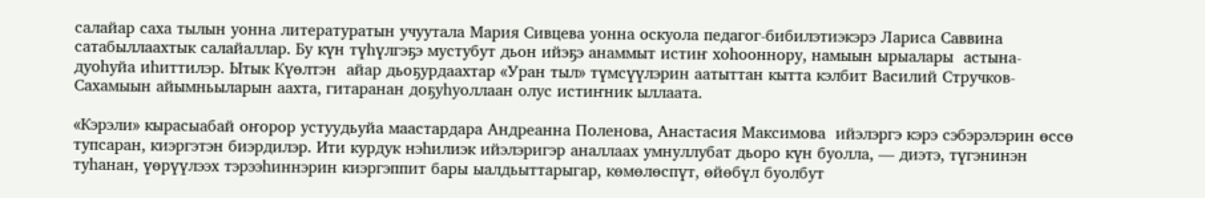салайар саха тылын уонна литературатын учуутала Мария Сивцева уонна оскуола педагог-бибилэтиэкэрэ Лариса Саввина сатабыллаахтык салайаллар. Бу күн түһүлгэҕэ мустубут дьон ийэҕэ анаммыт истиҥ хоһооннору, намыын ырыалары  астына-дуоһуйа иһиттилэр. Ытык Күөлтэн  айар дьоҕурдаахтар «Уран тыл» түмсүүлэрин аатыттан кытта кэлбит Василий Стручков-Сахамыын айымньыларын аахта, гитаранан доҕуһуоллаан олус истиҥник ыллаата.

«Кэрэли» кырасыабай оҥорор устуудьуйа маастардара Андреанна Поленова, Анастасия Максимова  ийэлэргэ кэрэ сэбэрэлэрин өссө тупсаран, киэргэтэн биэрдилэр. Ити курдук нэһилиэк ийэлэригэр аналлаах умнуллубат дьоро күн буолла, — диэтэ, түгэнинэн туһанан, үөрүүлээх тэрээһиннэрин киэргэппит бары ыалдьыттарыгар, көмөлөспүт, өйөбүл буолбут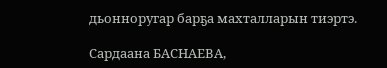дьонноругар барҕа махталларын тиэртэ.

Сардаана БАСНАЕВА,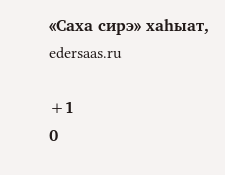«Саха сирэ» хаһыат, edersaas.ru

+1
0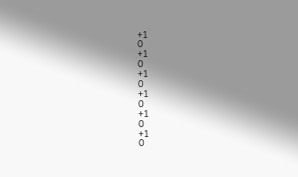+1
0
+1
0
+1
0
+1
0
+1
0
+1
0